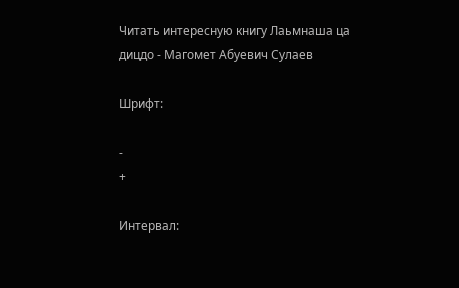Читать интересную книгу Лаьмнаша ца дицдо - Магомет Абуевич Сулаев

Шрифт:

-
+

Интервал: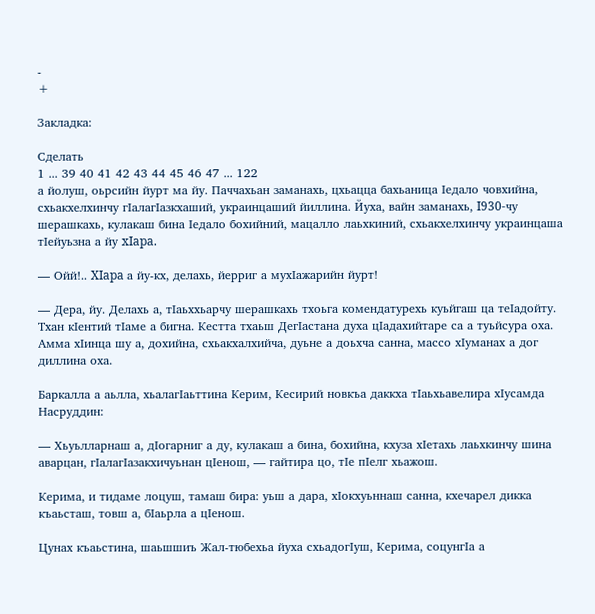-
+

Закладка:

Сделать
1 ... 39 40 41 42 43 44 45 46 47 ... 122
а йолуш, оьрсийн йурт ма йу. Паччахьан заманахь, цхьацца бахьаница Iедало човхийна, схьакхелхинчу гIалагIазкхаший, украинцаший йиллина. Йуха, вайн заманахь, I930-чу шерашкахь, кулакаш бина Iедало бохийний, мацалло лаьхкиний, схьакхелхинчу украинцаша тIейуьзна а йу xIapa.

— Ойй!.. XIapa а йу-кх, делахь, йерриг а мухIажарийн йурт!

— Дера, йу. Делахь а, тIаьххьарчу шерашкахь тхоьга комендатурехь куьйгаш ца теIадойту. Тхан кIентий тIаме а бигна. Кестта тхаьш ДегIастана духа цIадахийтаре са а туьйсура оха. Амма хIинца шу а, дохийна, схьакхалхийча, дуьне а доьхча санна, массо хIуманах а дог диллина оха.

Баркалла а аьлла, хьалагIаьттина Керим, Кесирий новкъа даккха тIаьхьавелира хIусамда Насруддин:

— Хьуьлларнаш а, дIогарниг а ду, кулакаш а бина, бохийна, кхуза хIетахь лаьхкинчу шина аварцан, гIалагIазакхичуьнан цIенош, — гайтира цо, тIе пIелг хьажош.

Керима, и тидаме лоцуш, тамаш бира: уьш а дара, хIокхуьннаш санна, кхечарел дикка къаьсташ, товш а, бIаьрла а цIенош.

Цунах къаьстина, шаьшшиъ Жал-тюбехьа йуха схьадогIуш, Керима, соцунгIа а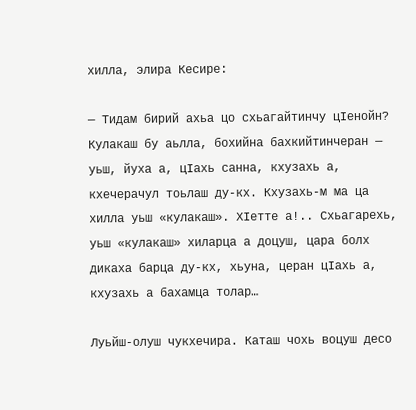хилла, элира Кесире:

— Тидам бирий ахьа цо схьагайтинчу цIенойн? Кулакаш бу аьлла, бохийна бахкийтинчеран — уьш, йуха а, цIахь санна, кхузахь а, кхечерачул тоьлаш ду-кх. Кхузахь-м ма ца хилла уьш «кулакаш». ХIетте а!.. Схьагарехь, уьш «кулакаш» хиларца а доцуш, цара болх дикаха барца ду-кх, хьуна, церан цIахь а, кхузахь а бахамца толар…

Луьйш-олуш чукхечира. Каташ чохь воцуш десо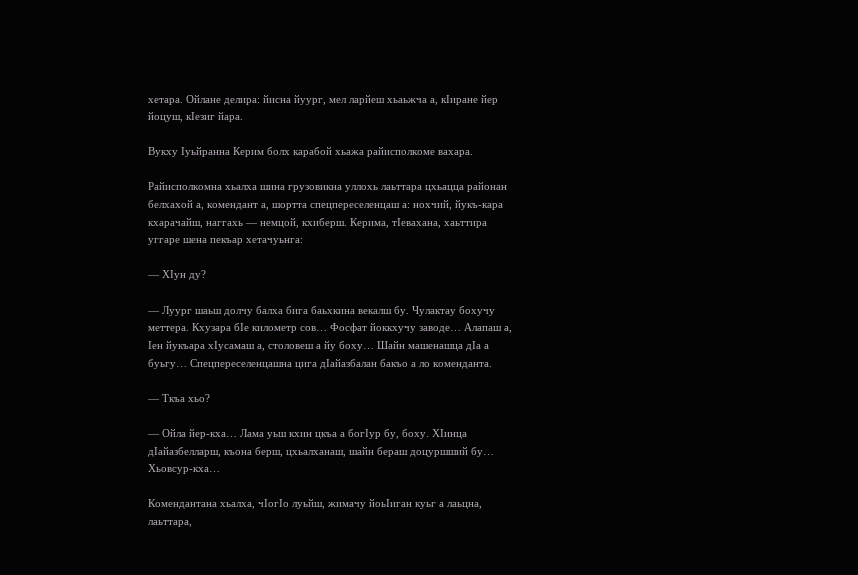хетара. Ойлане делира: йисна йуург, мел ларйеш хьаьжча а, кIиране йер йоцуш, кIезиг йара.

Вукху Iуьйранна Керим болх карабой хьажа райисполкоме вахара.

Райисполкомна хьалха шина грузовикна уллохь лаьттара цхьацца районан белхахой а, комендант а, шортта спецпереселенцаш а: нохчий, йукъ-кара кхарачайш, наггахь — немцой, кхиберш. Керима, тIевахана, хаьттира уггаре шена пекъар хетачуьнга:

— ХIун ду?

— Луург шаьш долчу балха бига баьхкина векалш бу. Чулактау бохучу меттера. Кхузара бIе километр сов… Фосфат йоккхучу заводе… Алапаш а, Iен йукъара хIусамаш а, столовеш а йу боху… Шайн машенашца дIа а буьгу… Спецпереселенцашна цига дIайазбалан бакъо а ло коменданта.

— Ткъа хьо?

— Ойла йер-кха… Лама уьш кхин цкъа а богIур бу, боху. ХIинца дIайазбелларш, къона берш, цхьалханаш, шайн бераш доцуршший бу… Хьовсур-кха…

Комендантана хьалха, чIогIо луьйш, жимачу йоьIиган куьг а лаьцна, лаьттара,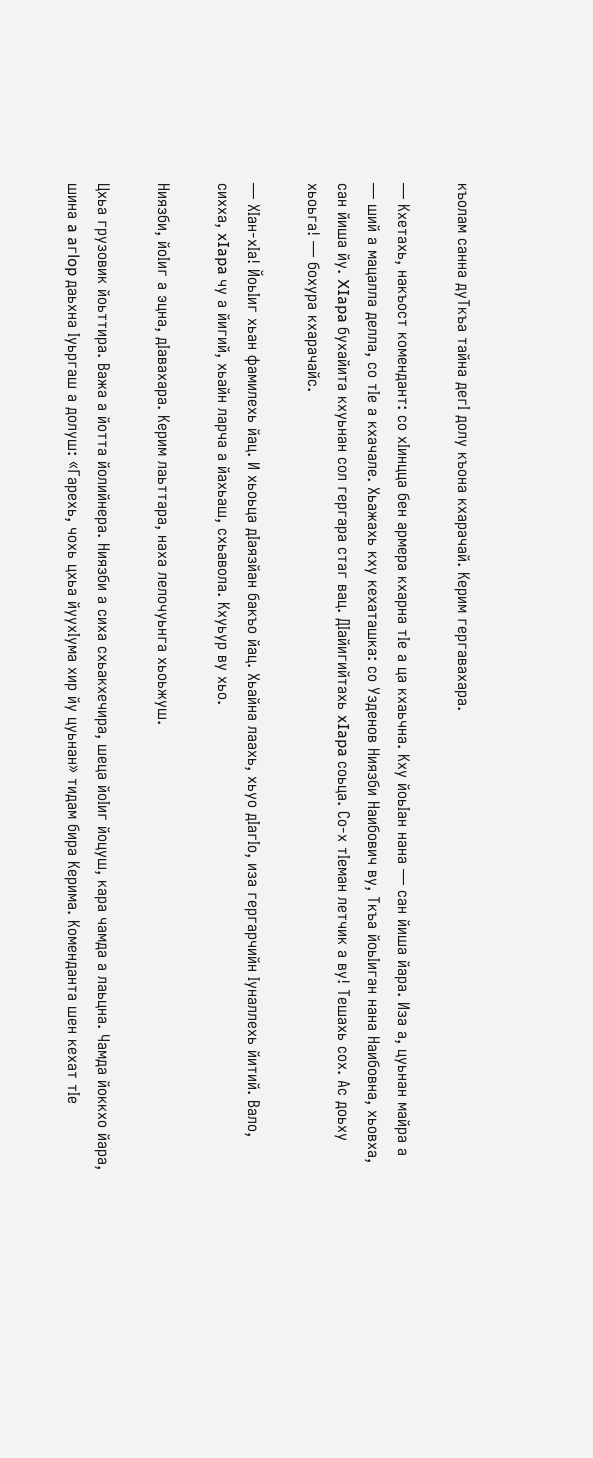къолам санна дуТкъа тайна дегI долу къона кхарачай. Керим гергавахара.

— Кхетахь, накъост комендант: со хIинцца бен армера кхарна тIе а ца кхаьчна. Кху йоьIан нана — сан йиша йара. Иза а, цуьнан майра а — ший а мацалла делла, со тIе а кхачале. Хьажахь кху кехаташка: со Узденов Ниязби Наибович ву, Ткъа йоьIиган нана Наибовна, хьовха, сан йиша йу. XIapa бухайита кхуьнан сол гергара стаг вац. ДIайигийтахь xIapa соьца. Со-х тIеман летчик а ву! Тешахь сох. Ас доьху хьоьга! — бохура кхарачайс.

— ХIан-хIа! ЙоьIиг хьан фамилехь йац. И хьоьца дIаязйан бакъо йац. Хьайна лаахь, хьуо дIагIо, иза гергарчийн Iуналлехь йитий. Вало, сихха, xIapa чу а йигий, хьайн ларча а йахьаш, схьавола. Кхуьур ву хьо.

Ниязби, йоIиг а эцна, дIавахара. Керим лаьттара, наха лелочуьнга хьоьжуш.

Цхьа грузовик йоьттира. Важа а йотта йолийнера. Ниязби а сиха схьакхечира, шеца йоIиг йоцуш, кара чамда а лаьцна. Чамда йоккхо йара, шина a aгlop даьхна Iуьргаш а долуш: «Гарехь, чохь цхьа йуухIума хир йу цуьнан» тидам бира Керима. Коменданта шен кехат тIе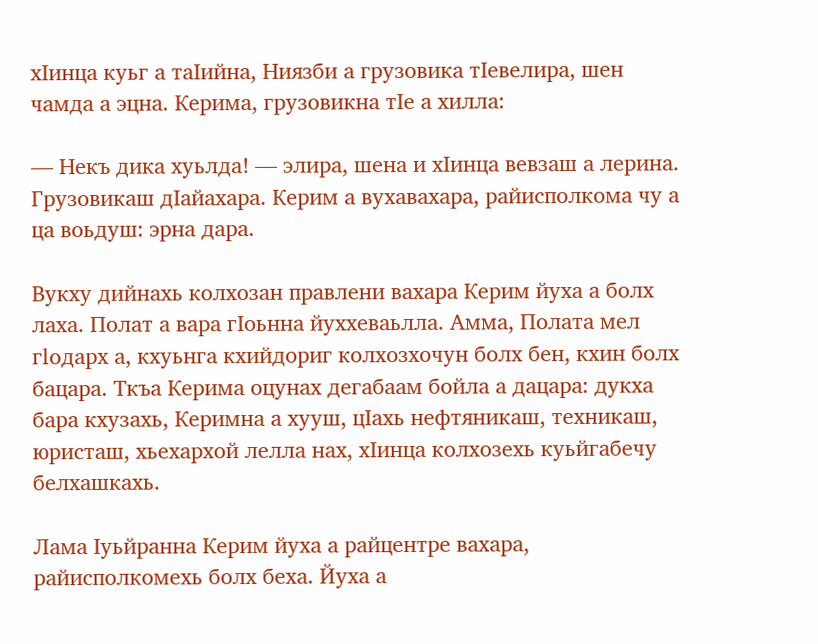хIинца куьг а таIийна, Ниязби а грузовика тIевелира, шен чамда а эцна. Керима, грузовикна тIе а хилла:

— Некъ дика хуьлда! — элира, шена и хIинца вевзаш а лерина. Грузовикаш дIайахара. Керим а вухавахара, райисполкома чу а ца воьдуш: эрна дара.

Вукху дийнахь колхозан правлени вахара Керим йуха а болх лаха. Полат а вара гIоьнна йуххеваьлла. Амма, Полата мел гloдарх а, кхуьнга кхийдориг колхозхочун болх бен, кхин болх бацара. Ткъа Керима оцунах дегабаам бойла а дацара: дукха бара кхузахь, Керимна а хууш, цIахь нефтяникаш, техникаш, юристаш, хьехархой лелла нах, хIинца колхозехь куьйгабечу белхашкахь.

Лама Iуьйранна Керим йуха а райцентре вахара, райисполкомехь болх беха. Йуха а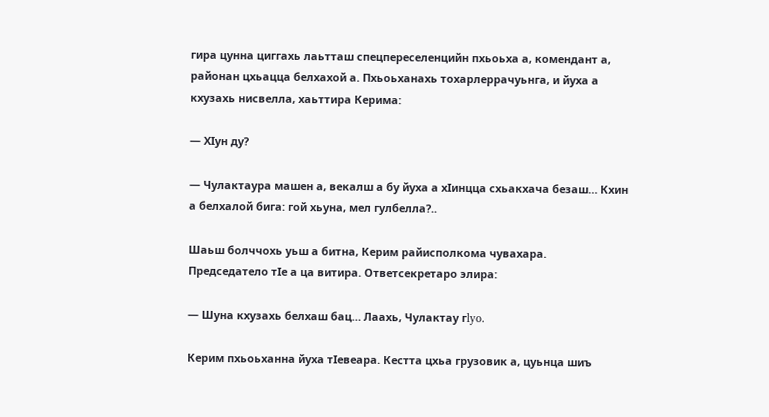гира цунна циггахь лаьтташ спецпереселенцийн пхьоьха а, комендант а, районан цхьацца белхахой а. Пхьоьханахь тохарлеррачуьнга, и йуха а кхузахь нисвелла, хаьттира Керима:

— ХIун ду?

— Чулактаура машен а, векалш а бу йуха а хIинцца схьакхача безаш… Кхин а белхалой бига: гой хьуна, мел гулбелла?..

Шаьш болччохь уьш а битна, Керим райисполкома чувахара. Председатело тIе а ца витира. Ответсекретаро элира:

— Шуна кхузахь белхаш бац… Лаахь, Чулактау гlyo.

Керим пхьоьханна йуха тIевеара. Кестта цхьа грузовик а, цуьнца шиъ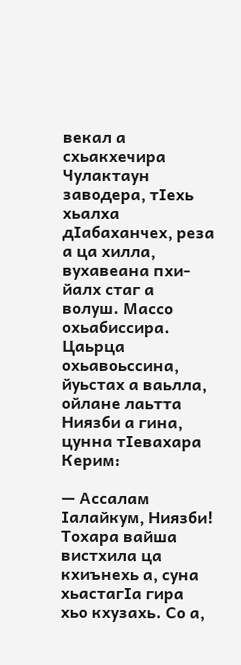векал а схьакхечира Чулактаун заводера, тIехь хьалха дIабаханчех, реза а ца хилла, вухавеана пхи-йалх стаг а волуш. Массо охьабиссира. Цаьрца охьавоьссина, йуьстах а ваьлла, ойлане лаьтта Ниязби а гина, цунна тIевахара Керим:

— Ассалам Iалайкум, Ниязби! Тохара вайша вистхила ца кхиънехь а, суна хьастагIа гира хьо кхузахь. Со а,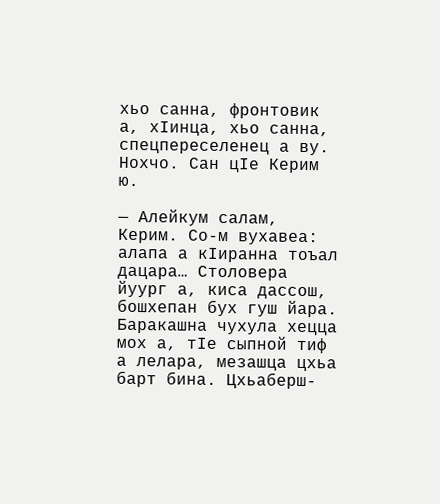хьо санна, фронтовик а, хIинца, хьо санна, спецпереселенец а ву. Нохчо. Сан цIе Керим ю.

— Алейкум салам, Керим. Со-м вухавеа: алапа а кIиранна тоъал дацара… Столовера йуург а, киса дассош, бошхепан бух гуш йара. Баракашна чухула хецца мох а, тIе сыпной тиф а лелара, мезашца цхьа барт бина. Цхьаберш-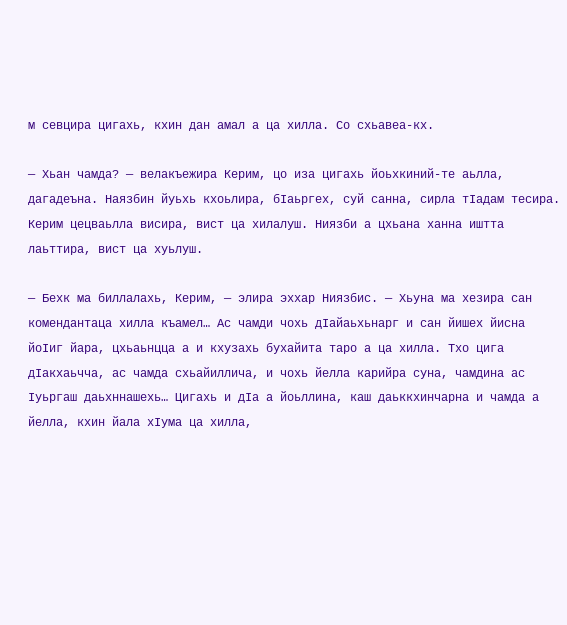м севцира цигахь, кхин дан амал а ца хилла. Со схьавеа-кх.

— Хьан чамда? — велакъежира Керим, цо иза цигахь йоьхкиний-те аьлла, дагадеъна. Наязбин йуьхь кхоьлира, бIаьргех, суй санна, сирла тIадам тесира. Керим цецваьлла висира, вист ца хилалуш. Ниязби а цхьана ханна иштта лаьттира, вист ца хуьлуш.

— Бехк ма биллалахь, Керим, — элира эххар Ниязбис. — Хьуна ма хезира сан комендантаца хилла къамел… Ас чамди чохь дIайаьхьнарг и сан йишех йисна йоIиг йара, цхьаьнцца а и кхузахь бухайита таро а ца хилла. Тхо цига дIакхаьчча, ас чамда схьайиллича, и чохь йелла карийра суна, чамдина ас Iуьргаш даьхннашехь… Цигахь и дIа а йоьллина, каш даьккхинчарна и чамда а йелла, кхин йала хIума ца хилла,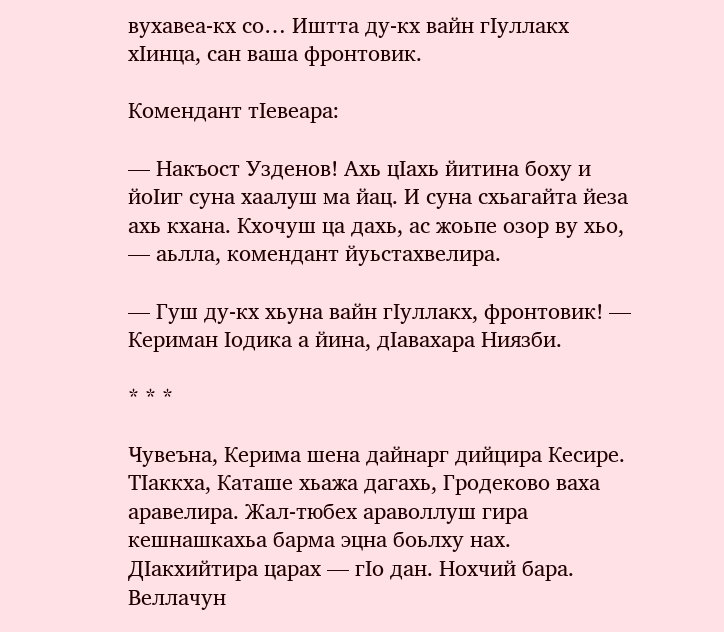вухавеа-кх со… Иштта ду-кх вайн гIуллакх хIинца, сан ваша фронтовик.

Комендант тIевеара:

— Накъост Узденов! Ахь цIахь йитина боху и йоIиг суна хаалуш ма йац. И суна схьагайта йеза ахь кхана. Кхочуш ца дахь, ас жоьпе озор ву хьо, — аьлла, комендант йуьстахвелира.

— Гуш ду-кх хьуна вайн гIуллакх, фронтовик! — Кериман Iодика а йина, дIавахара Ниязби.

* * *

Чувеъна, Керима шена дайнарг дийцира Кесире. ТIаккха, Каташе хьажа дагахь, Гродеково ваха аравелира. Жал-тюбех араволлуш гира кешнашкахьа барма эцна боьлху нах. ДIакхийтира царах — гIo дан. Нохчий бара. Веллачун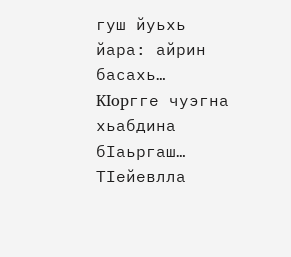гуш йуьхь йара: айрин басахь… KIopггe чуэгна хьабдина бIаьргаш… ТIейевлла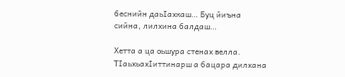беснийн даьIахкаш… Буц йиъна сийна, лилхина балдаш…

Хетта а ца оьшура стенах велла. ТIаьхьахIиттинарш а бацара дилхана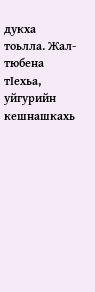дукха тоьлла. Жал-тюбена тIехьа, уйгурийн кешнашкахь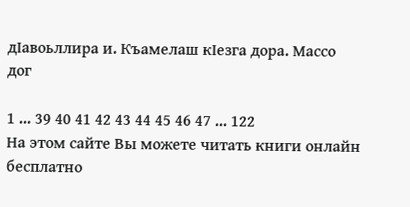дIавоьллира и. Къамелаш кIезга дора. Массо дог

1 ... 39 40 41 42 43 44 45 46 47 ... 122
На этом сайте Вы можете читать книги онлайн бесплатно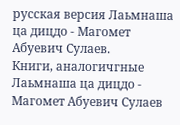русская версия Лаьмнаша ца дицдо - Магомет Абуевич Сулаев.
Книги, аналогичгные Лаьмнаша ца дицдо - Магомет Абуевич Сулаев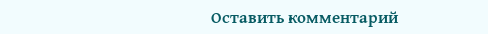Оставить комментарий